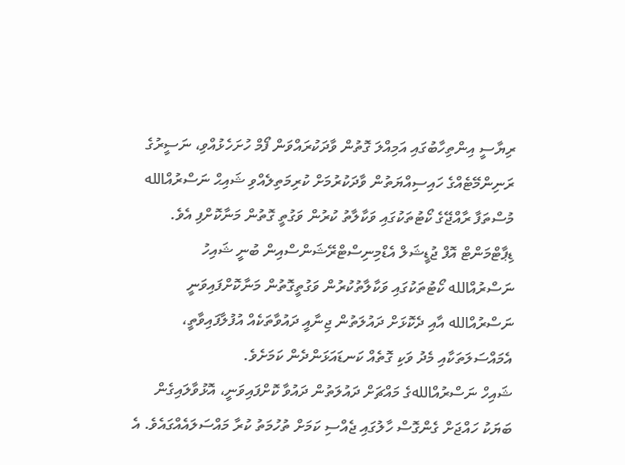ރިޔާސީ އިންތިހާބުގައި އަމިއްލަ ގޮތުން ވާދަކުރައްވަން ފޯމް ހުށަހެޅުއްވި، ނަސީރުގެ ރަނިންމޭޓެއްގެ ހައިސިއްޔަތުން ވާދަކުރުމަށް ކުރިމަތިލެއްވި ޝައިޙް ނަސްރުއްالله މުސްތަފާ ރާއްޖޭގެ ކޯޓުތަކުގައި ވަކާލާތު ކުރުން ވަގުތީ ގޮތުން މަނާކޮށްފި އެވެ.
ޑިޕާޓްމަންޓް އޮފް ޖުޑީޝަލް އެޑްމިނިސްޓްރޭޝަންސްއިން ބުނީ ޝައިހު ނަސްރުއްالله ކޯޓުތަކުގައި ވަކާލާތުކުރުން ވަގުތީގޮތުން މަނާކޮށްފައިވަނީ ނަސްރުއްالله އާއި ދެކޮޅަށް ދައުލަތުން ޖިނާއީ ދައުވާތަކެއް އުފުލާފައިވާތީ، އެމައްސަލަތަކާއި މެދު ވަކި ގޮތެއް ކަނޑައަޅަންދެން ކަމަށެވެ.
ޝައިހް ނަސްރުއްاللهގެ މައްޗަށް ދައުލަތުން ދައުވާ ކޮށްފައިވަނީ، އޮޅުވާލައިގެން ބަޔަކު ހައްޖަށް ގެންގޮސް ހާލުގައި ޖެއްސި ކަމަށް ތުހުމަތު ކުރާ މައްސަލައެއްގައެވެ. އެ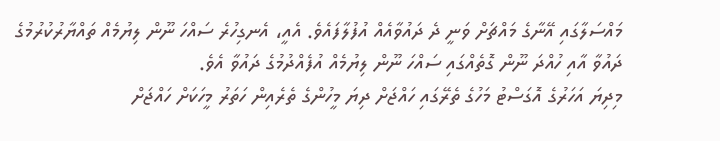މައްސަލާގައި އޭނާގެ މައްޗަށް ވަނީ ދެ ދައުވާއެއް އުފުލާފައެވެ. އެއީ، އެނގިހުރެ ސައްހަ ނޫން ލިޔުމެއް ތައްޔާރުކުރުމުގެ ދައުވާ އާއި ހުއްދަ ނޫން ގޮތެއްގައި ސައްހަ ނޫން ލިޔުމެއް އުފެއްދުމުގެ ދައުވާ އެވެ.
މިދިޔަ އަހަރުގެ އޮގަސްޓު މަހުގެ ތެރޭގައި ހައްޖަށް ދިޔަ މީހުންގެ ތެރެއިން ހަތަރު މީހަކަށް ހައްޖަށް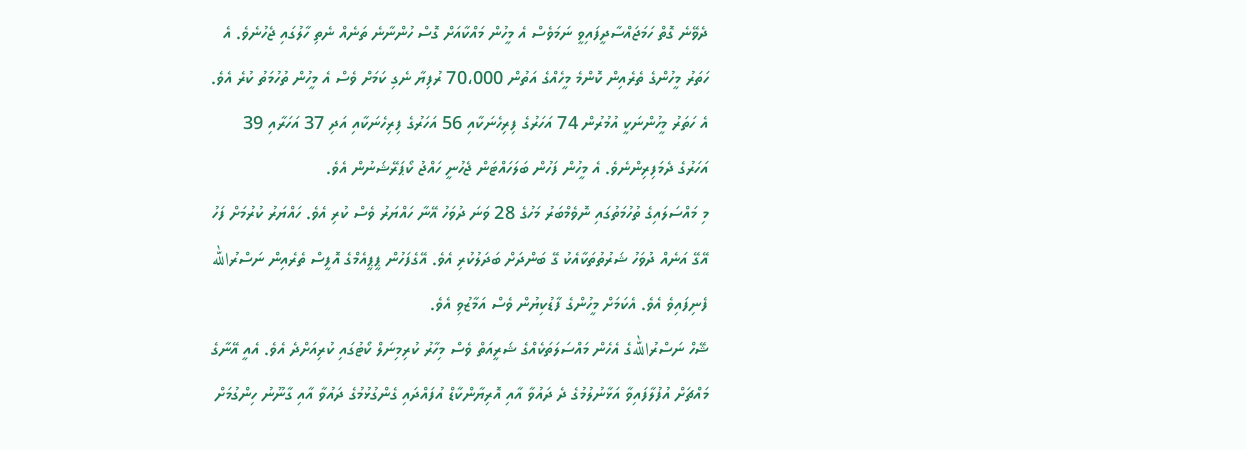ދެވޭނެ ގޮތް ހަމަޖައްސާދީފައިވީ ނަމަވެސް އެ މީހުން މައްކާއަށް ގޮސް ހުންނާނެ ތަނެއް ނެތި ހާލުގައި ޖެހުނެވެ. އެ ހަތަރު މީހުންގެ ތެރެއިން ކޮންމެ މީހެއްގެ އަތުން 70،000 ރުފިޔާ ނެގި ކަމަށް ވެސް އެ މީހުން ތުހުމަތު ކުރެ އެވެ. އެ ހަތަރު މީހުންނަކީ އުމުރުން 74 އަހަރުގެ ފިރިހެނަކާއި 56 އަހަރުގެ ފިރިހެނަކާއި އަދި 37 އަހަރާއި 39 އަހަރުގެ ދެމަފިރިންނެވެ. އެ މީހުން ފަހުން ބަލަހައްޓަން ޖެހުނީ ހައްޖު ކޯޕަރޭޝަނުން އެވެ.
މި މައްސަލައިގެ ތުހުމަތުގައި ނޮވެމްބަރު މަހުގެ 28 ވަނަ ދުވަހު އޭނާ ހައްޔަރު ވެސް ކުރި އެވެ. ހައްޔަރު ކުރުމަށް ފަހު އޭގޭ އަނެއް ދުވަހު ޝަރުތުތަކާއެކު ގޭ ބަންދަށް ބަދަލުކުރި އެވެ. އޭގެފަހުން ޕީޕީއެމްގެ އޮފީސް ތެރެއިން ނަސްރުالله ފެނިފައިވެ އެވެ. އެކަމަށް މީހުންގެ ފާޑުކިޔުން ވެސް އަމާޒުވި އެވެ.
ޝޭހް ނަސްރުاللهގެ އެހެން މައްސަލަތަކެއްގެ ޝަރީއަތް ވެސް މިހާރު ކުރިމިނަލް ކޯޓުގައި ކުރިއަށްދެ އެވެ. އެއީ އޭނާގެ މައްޗަށް އުފުލާފައިވާ އަޅާނުލުމުގެ ދެ ދައުވާ އާއި އޮރިޔާންކާޑް އުފައްދައި ގެންގުޅުމުގެ ދައުވާ އާއި ގާނޫނު ހިންގުމަށް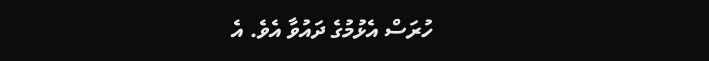ހުރަސް އެޅުމުގެ ދައުވާ އެވެ. އެ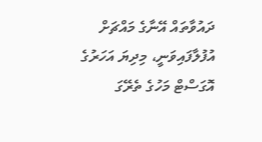ދައުވާތައް އޭނާގެ މައްޗަށް އުފުލާފައިވަނީ، މިދިޔަ އަހަރުގެ އޮގަސްޓް މަހުގެ ތެރޭގަ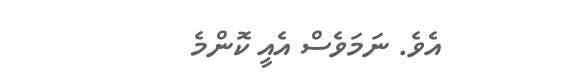އެވެ. ނަމަވެސް އެއީ ކޮންމެ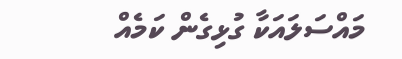މައްސަލައަކާ ގުޅިގެން ކަމެއް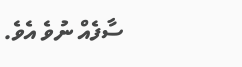ސާފެއް ނުވެ އެވެ.